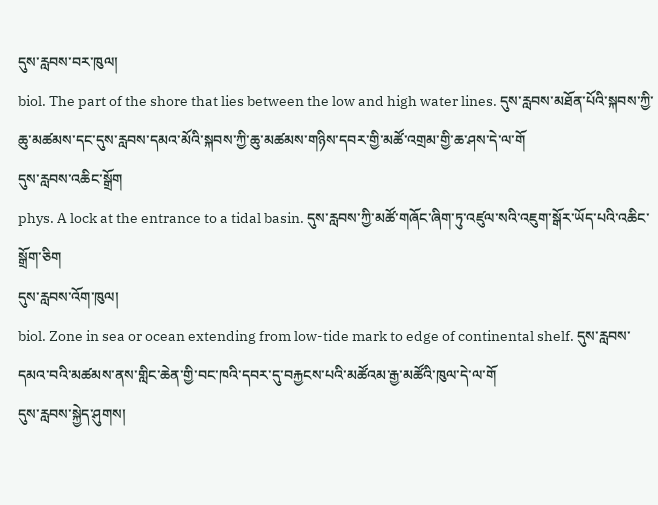དུས་རླབས་བར་ཁུལ།
biol. The part of the shore that lies between the low and high water lines. དུས་རླབས་མཐོན་པོའི་སྐབས་ཀྱི་ཆུ་མཚམས་དང་དུས་རླབས་དམའ་མོའི་སྐབས་ཀྱི་ཆུ་མཚམས་གཉིས་དབར་གྱི་མཚོ་འགྲམ་གྱི་ཆ་ཤས་དེ་ལ་གོ
དུས་རླབས་འཆིང་སྒྲོག
phys. A lock at the entrance to a tidal basin. དུས་རླབས་ཀྱི་མཚོ་གཞོང་ཞིག་ཏུ་འཛུལ་སའི་འཇུག་སྒོར་ཡོད་པའི་འཆིང་སྒྲོག་ཅིག
དུས་རླབས་འོག་ཁུལ།
biol. Zone in sea or ocean extending from low-tide mark to edge of continental shelf. དུས་རླབས་དམའ་བའི་མཚམས་ནས་གླིང་ཆེན་གྱི་བང་ཁའི་དབར་དུ་བརྐྱངས་པའི་མཚོའམ་རྒྱ་མཚོའི་ཁུལ་དེ་ལ་གོ
དུས་རླབས་སྐྱེད་ཤུགས།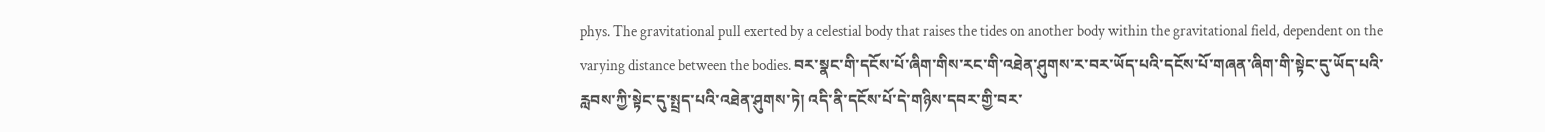phys. The gravitational pull exerted by a celestial body that raises the tides on another body within the gravitational field, dependent on the varying distance between the bodies. བར་སྣང་གི་དངོས་པོ་ཞིག་གིས་རང་གི་འཐེན་ཤུགས་ར་བར་ཡོད་པའི་དངོས་པོ་གཞན་ཞིག་གི་སྟེང་དུ་ཡོད་པའི་རླབས་ཀྱི་སྟེང་དུ་སྤྲད་པའི་འཐེན་ཤུགས་ཏེ། འདི་ནི་དངོས་པོ་དེ་གཉིས་དབར་གྱི་བར་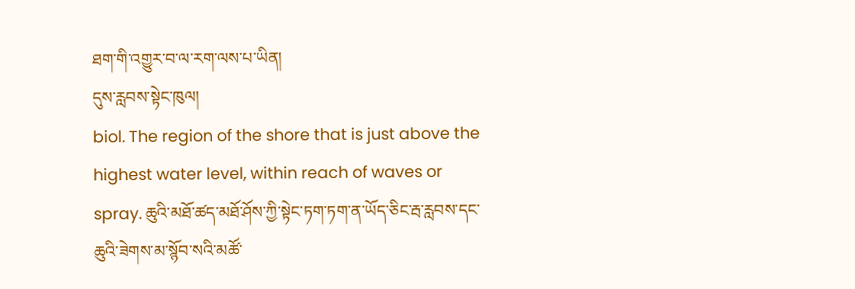ཐག་གི་འགྱུར་བ་ལ་རག་ལས་པ་ཡིན།
དུས་རླབས་སྟེང་ཁུལ།
biol. The region of the shore that is just above the highest water level, within reach of waves or spray. ཆུའི་མཐོ་ཚད་མཐོ་ཤོས་ཀྱི་སྟེང་ཏག་ཏག་ན་ཡོད་ཅིང་རྦ་རླབས་དང་ཆུའི་ཟེགས་མ་སྙོབ་སའི་མཚོ་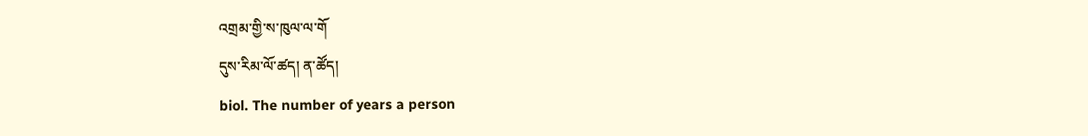འགྲམ་གྱི་ས་ཁུལ་ལ་གོ
དུས་རིམ་ལོ་ཚད། ན་ཚོད།
biol. The number of years a person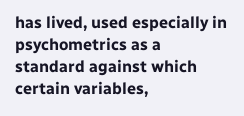has lived, used especially in psychometrics as a standard against which certain variables,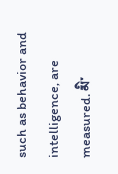such as behavior and intelligence, are measured. མི་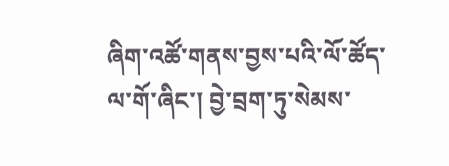ཞིག་འཚོ་གནས་བྱས་པའི་ལོ་ཚོད་ལ་གོ་ཞིང་། བྱེ་བྲག་ཏུ་སེམས་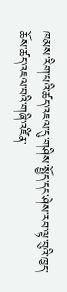ཁམས་རིག་པའི་ཚད་འཇལ་དུ་གཤིས་སྤྱོད་དང་ཤེས་རབ་ལྟ་བུའི་ཁྱད་ཆོས་ཚད་འཇལ་བའི་གཞི་འཛིན་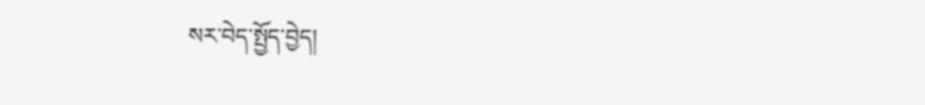སར་བེད་སྤྱོད་བྱེད།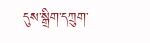དུས་སྒྲིག་དཀྲུག་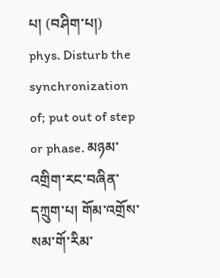པ། (བཤིག་པ།)
phys. Disturb the synchronization of; put out of step or phase. མཉམ་འགྲིག་རང་བཞིན་དཀྲུག་པ། གོམ་འགྲོས་སམ་གོ་རིམ་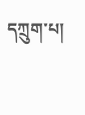དཀྲུག་པ།